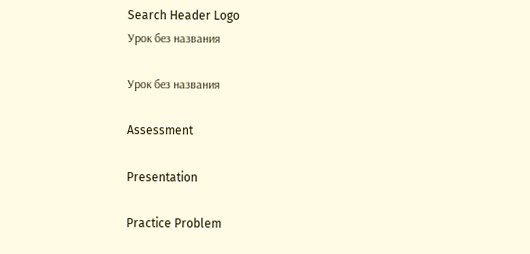Search Header Logo
Урок без названия

Урок без названия

Assessment

Presentation

Practice Problem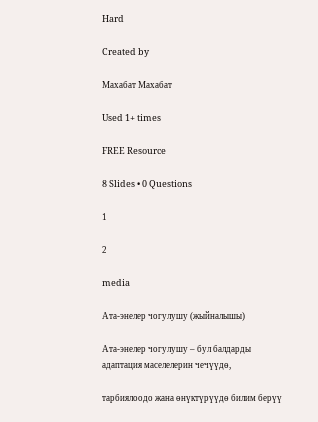Hard

Created by

Махабат Махабат

Used 1+ times

FREE Resource

8 Slides • 0 Questions

1

2

media

Ата-энелер чогулушу (жыйналышы)

Ата-энелер чогулушу – бул балдарды адаптация маселелерин чечүүдө,

тарбиялоодо жана өнүктүрүүдө билим берүү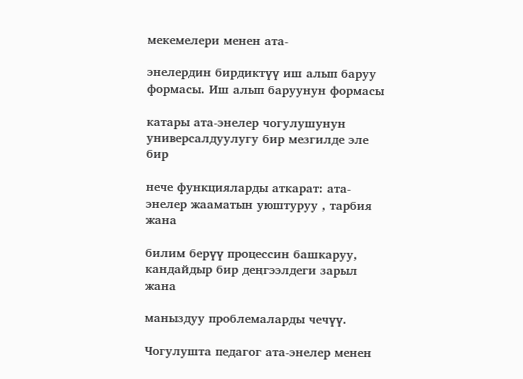мекемелери менен ата-

энелердин бирдиктүү иш алып баруу формасы. Иш алып баруунун формасы

катары ата-энелер чогулушунун универсалдуулугу бир мезгилде эле бир

нече функцияларды аткарат: ата-энелер жааматын уюштуруу , тарбия жана

билим берүү процессин башкаруу, кандайдыр бир деңгээлдеги зарыл жана

маныздуу проблемаларды чечүү.

Чогулушта педагог ата-энелер менен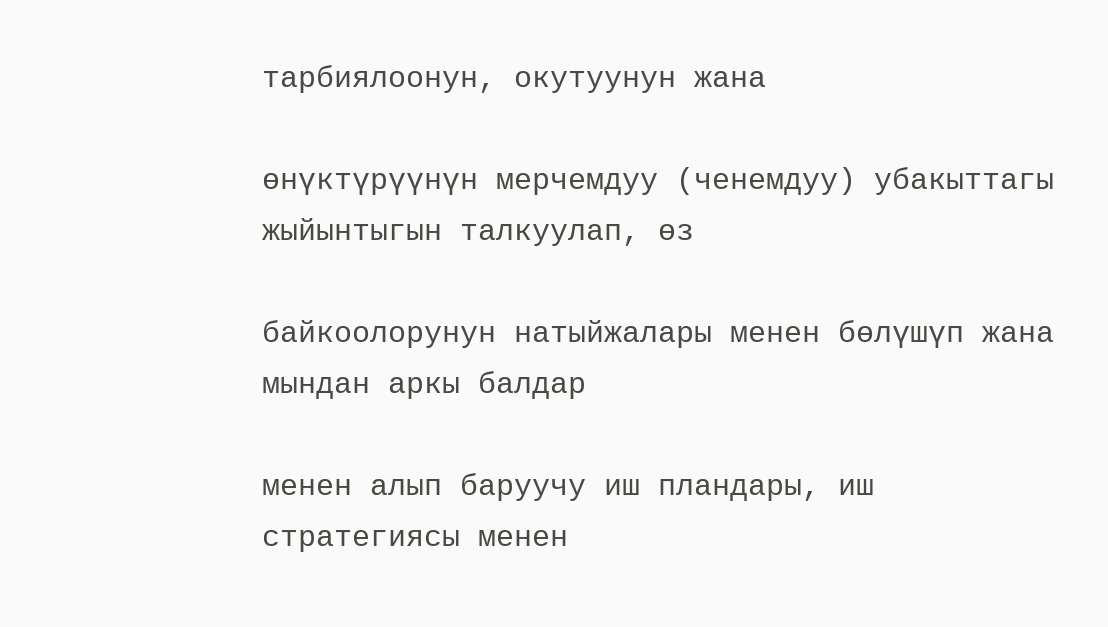тарбиялоонун, окутуунун жана

өнүктүрүүнүн мерчемдуу (ченемдуу) убакыттагы жыйынтыгын талкуулап, өз

байкоолорунун натыйжалары менен бөлүшүп жана мындан аркы балдар

менен алып баруучу иш пландары, иш стратегиясы менен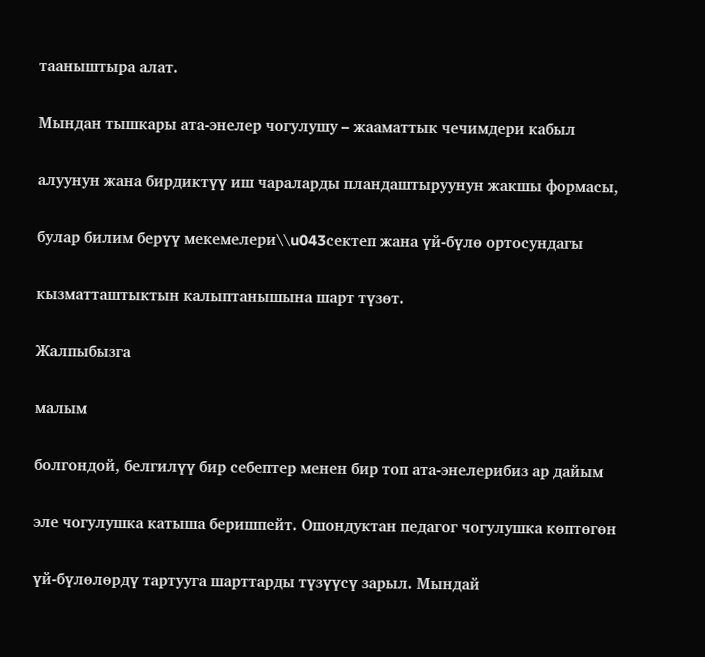тааныштыра алат.

Мындан тышкары ата-энелер чогулушу – жааматтык чечимдери кабыл

алуунун жана бирдиктүү иш чараларды пландаштыруунун жакшы формасы,

булар билим берүү мекемелери\\u043cектеп жана үй-бүлө ортосундагы

кызматташтыктын калыптанышына шарт түзөт.

Жалпыбызга

малым

болгондой, белгилүү бир себептер менен бир топ ата-энелерибиз ар дайым

эле чогулушка катыша беришпейт. Ошондуктан педагог чогулушка көптөгөн

үй-бүлөлөрдү тартууга шарттарды түзүүсү зарыл. Мындай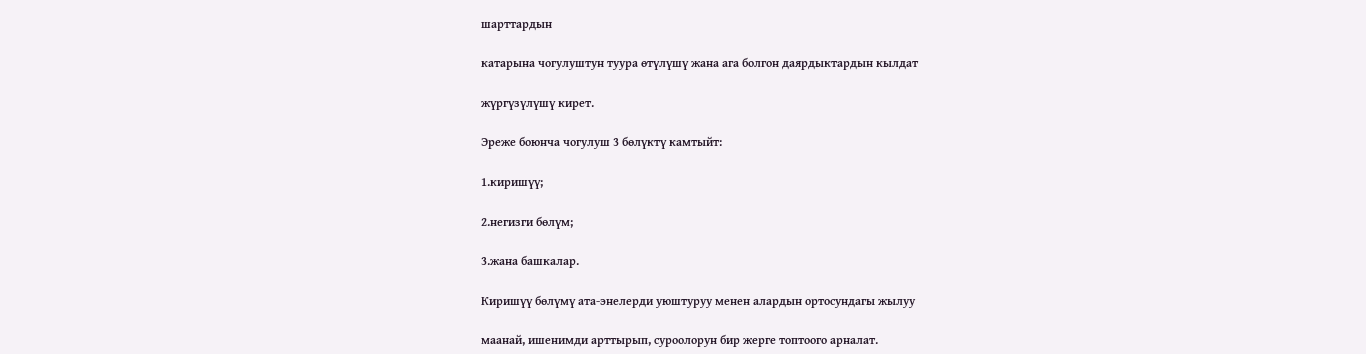шарттардын

катарына чогулуштун туура өтүлүшү жана ага болгон даярдыктардын кылдат

жүргүзүлүшү кирет.

Эреже боюнча чогулуш 3 бөлүктү камтыйт:

1.киришүү;

2.негизги бөлүм;

3.жана башкалар.

Киришүү бөлүмү ата-энелерди уюштуруу менен алардын ортосундагы жылуу

маанай, ишенимди арттырып, суроолорун бир жерге топтоого арналат.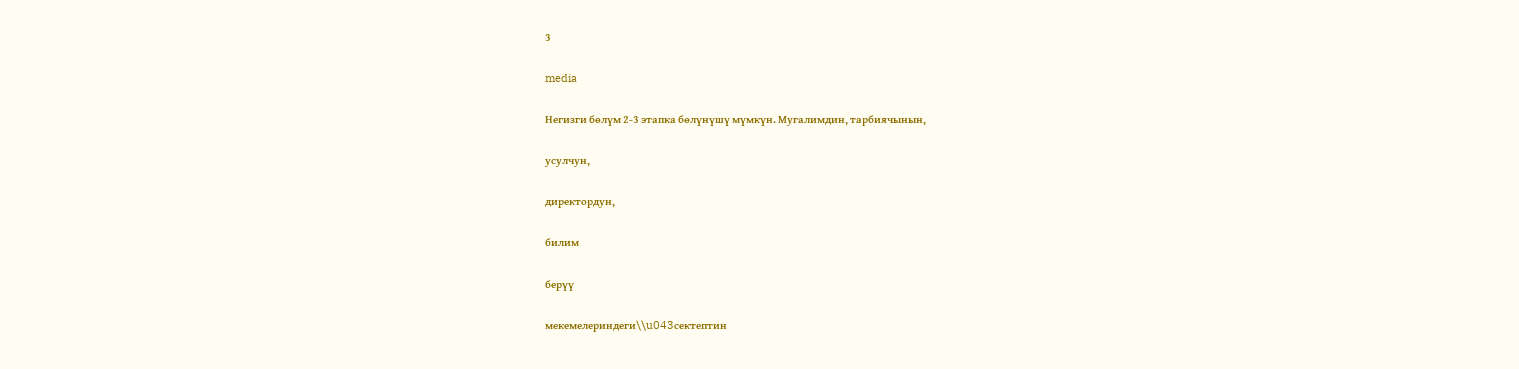3

media

Негизги бөлүм 2-3 этапка бөлүнүшү мүмкүн. Мугалимдин, тарбиячынын,

усулчун,

директордун,

билим

берүү

мекемелериндеги\\u043cектептин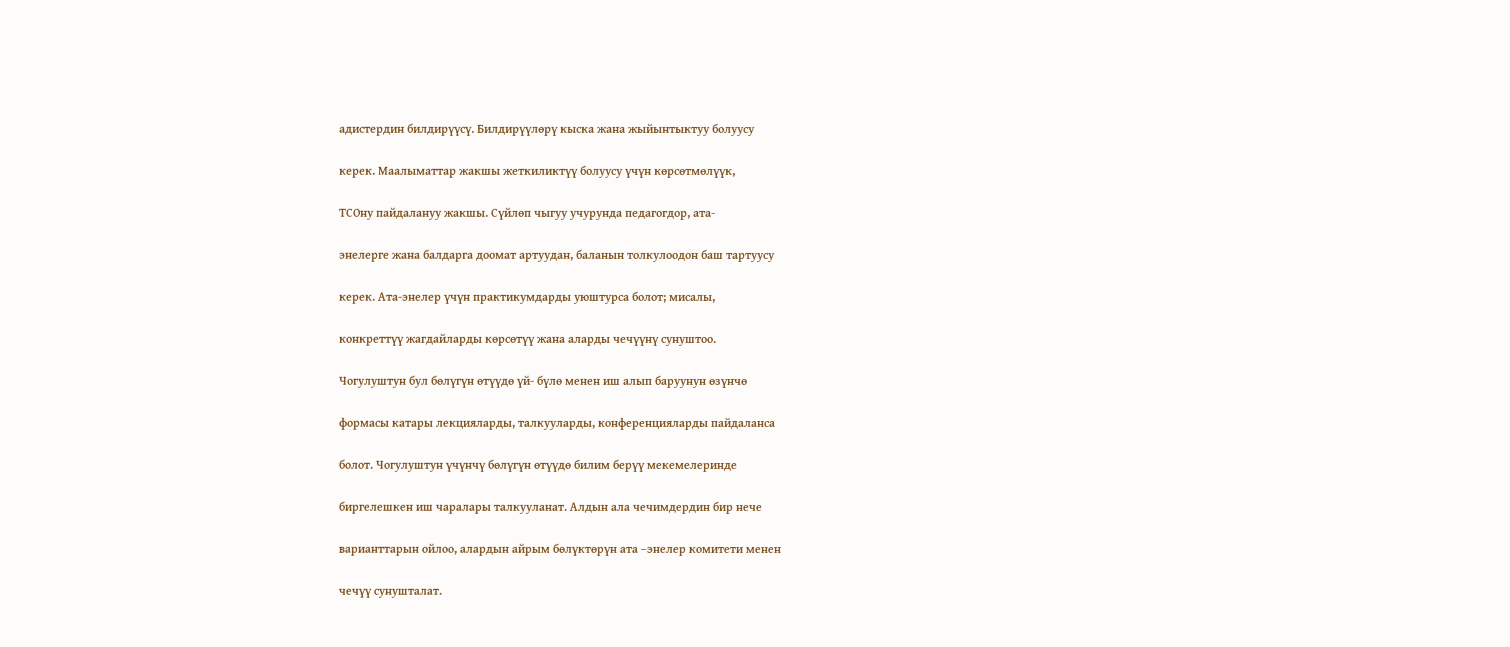адистердин билдирүүсү. Билдирүүлөрү кыска жана жыйынтыктуу болуусу

керек. Маалыматтар жакшы жеткиликтүү болуусу үчүн көрсөтмөлүүк,

ТСОну пайдалануу жакшы. Сүйлөп чыгуу учурунда педагогдор, ата-

энелерге жана балдарга доомат артуудан, баланын толкулоодон баш тартуусу

керек. Ата-энелер үчүн практикумдарды уюштурса болот; мисалы,

конкреттүү жагдайларды көрсөтүү жана аларды чечүүнү сунуштоо.

Чогулуштун бул бөлүгүн өтүүдө үй- бүлө менен иш алып баруунун өзүнчө

формасы катары лекцияларды, талкууларды, конференцияларды пайдаланса

болот. Чогулуштун үчүнчү бөлүгүн өтүүдө билим берүү мекемелеринде

биргелешкен иш чаралары талкууланат. Алдын ала чечимдердин бир нече

варианттарын ойлоо, алардын айрым бөлүктөрүн ата –энелер комитети менен

чечүү сунушталат.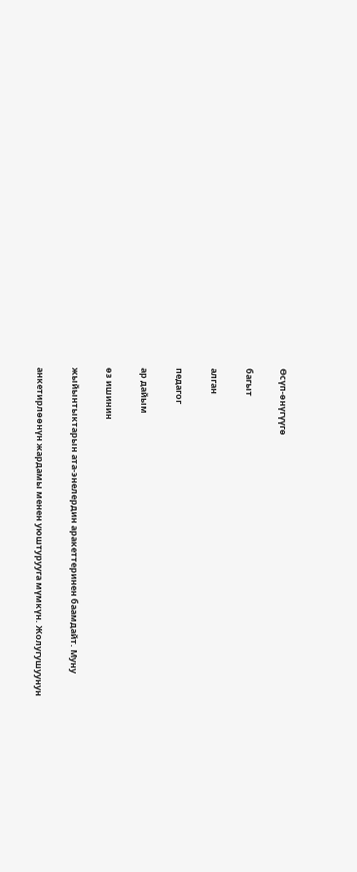Өсүп-өнүгүүгө

багыт

алган

педагог

ар дайым

өз ишинин

жыйынтыктарын ата-энелердин аракеттеринен баамдайт. Муну

анкетирлөөнүн жардамы менен уюштурууга мүмкүн. Жолугушуунун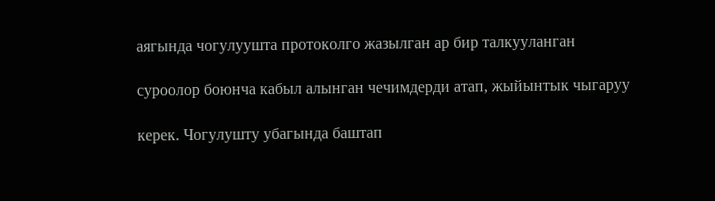аягында чогулуушта протоколго жазылган ар бир талкууланган

суроолор боюнча кабыл алынган чечимдерди атап, жыйынтык чыгаруу

керек. Чогулушту убагында баштап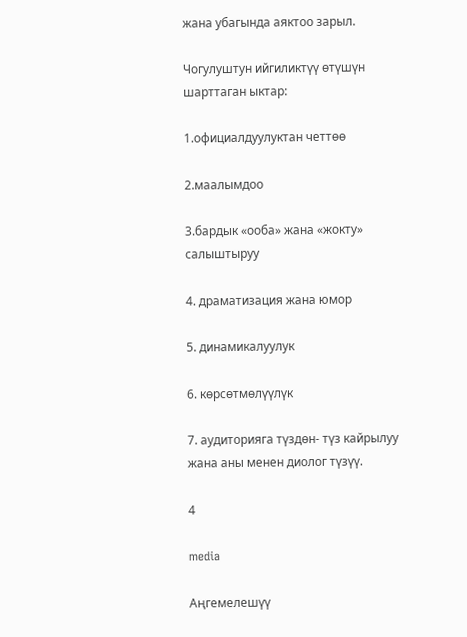жана убагында аяктоо зарыл.

Чогулуштун ийгиликтүү өтүшүн шарттаган ыктар:

1.официалдуулуктан четтөө

2.маалымдоо

3.бардык «ооба» жана «жокту» салыштыруу

4. драматизация жана юмор

5. динамикалуулук

6. көрсөтмөлүүлүк

7. аудиторияга түздөн- түз кайрылуу жана аны менен диолог түзүү.

4

media

Аңгемелешүү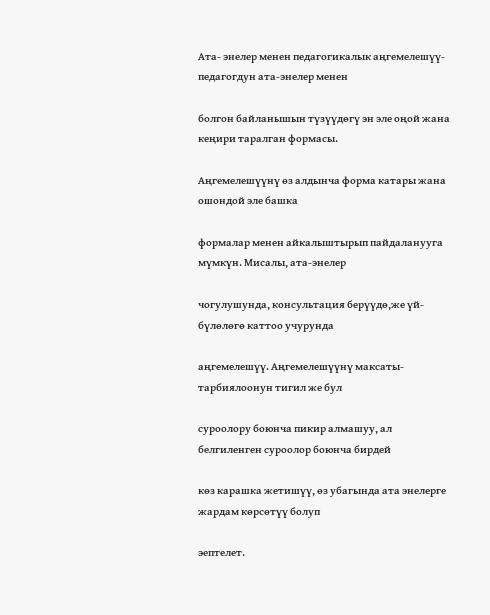Ата- энелер менен педагогикалык аңгемелешүү- педагогдун ата-энелер менен

болгон байланышын түзүүдөгү эн эле оңой жана кеңири таралган формасы.

Аңгемелешүүнү өз алдынча форма катары жана ошондой эле башка

формалар менен айкалыштырып пайдаланууга мүмкүн. Мисалы, ата-энелер

чогулушунда, консультация берүүдө,же үй- бүлөлөгө каттоо учурунда

аңгемелешүү. Аңгемелешүүнү максаты- тарбиялоонун тигил же бул

суроолору боюнча пикир алмашуу, ал белгиленген суроолор боюнча бирдей

көз карашка жетишүү, өз убагында ата энелерге жардам көрсөтүү болуп

эептелет.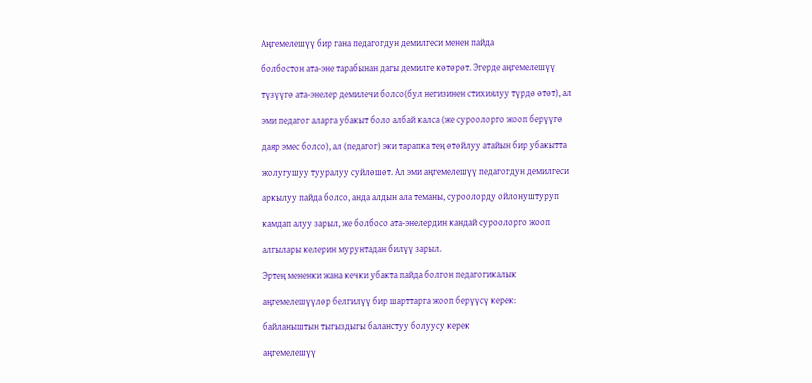Аңгемелешүү бир гана педагогдун демилгеси менен пайда

болбостон ата-эне тарабынан дагы демилге көтөрөт. Эгерде аңгемелешүү

түзүүгө ата-энелер демилечи болсо(бул негизинен стихиялуу түрдө өтөт), ал

эми педагог аларга убакыт боло албай калса (же суроолорго жооп берүүгө

даяр эмес болсо), ал (педагог) эки тарапка тең өтөйлуу атайын бир убакытта

жолугушуу тууралуу суйлөшөт. Ал эми аңгемелешүү педагогдун демилгеси

аркылуу пайда болсо, анда алдын ала теманы, суроолорду ойлонуштуруп

камдап алуу зарыл, же болбосо ата-энелердин кандай суроолорго жооп

алгылары келерин мурунтадан билүү зарыл.

Эртең мененки жана кечки убакта пайда болгон педагогикалык

аңгемелешүүлөр белгилүү бир шарттарга жооп берүүсү керек:

байланыштын тыгыздыгы баланстуу болуусу керек

аңгемелешүү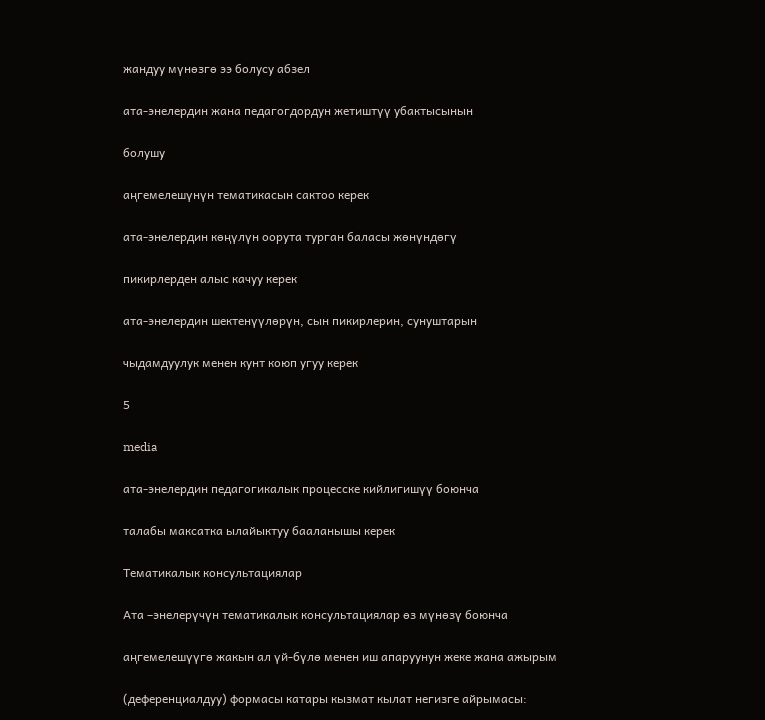жандуу мүнөзгө ээ болусу абзел

ата-энелердин жана педагогдордун жетиштүү убактысынын

болушу

аңгемелешүнүн тематикасын сактоо керек

ата-энелердин көңүлүн оорута турган баласы жөнүндөгү

пикирлерден алыс качуу керек

ата-энелердин шектенүүлөрүн, сын пикирлерин, сунуштарын

чыдамдуулук менен кунт коюп угуу керек

5

media

ата-энелердин педагогикалык процесске кийлигишүү боюнча

талабы максатка ылайыктуу бааланышы керек

Тематикалык консультациялар

Ата –энелерүчүн тематикалык консультациялар өз мүнөзү боюнча

аңгемелешүүгө жакын ал үй-бүлө менен иш апаруунун жеке жана ажырым

(деференциалдуу) формасы катары кызмат кылат негизге айрымасы: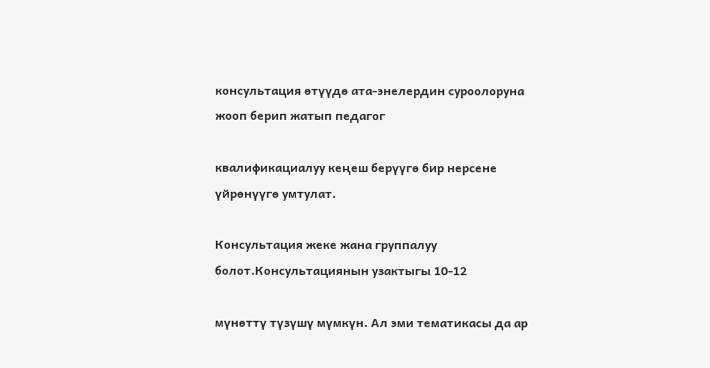консультация өтүүдө ата-энелердин суроолоруна жооп берип жатып педагог

квалификациалуу кеңеш берүүгө бир нерсене үйрөнүүгө умтулат.

Консультация жеке жана группалуу болот.Консультациянын узактыгы 10-12

мүнөттү түзүшү мүмкүн. Ал эми тематикасы да ар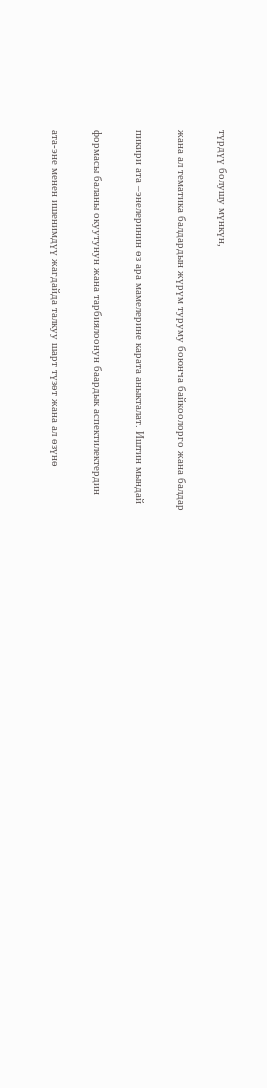түрдүү болушу мүнкүн,

жана ал тематика балдардын жүрүм туруму боюнча байкоолорго жана балдар

пикири ата –энелеринин өз ара мамелерине карата аныкталат. Иштин мындай

формасы баланы окуутунун жана тарбиялоонун баардык аспектилектердин

ата-эне менен ишенимдүү жагдайда талкуу шарт түзөт жана ал өзүнө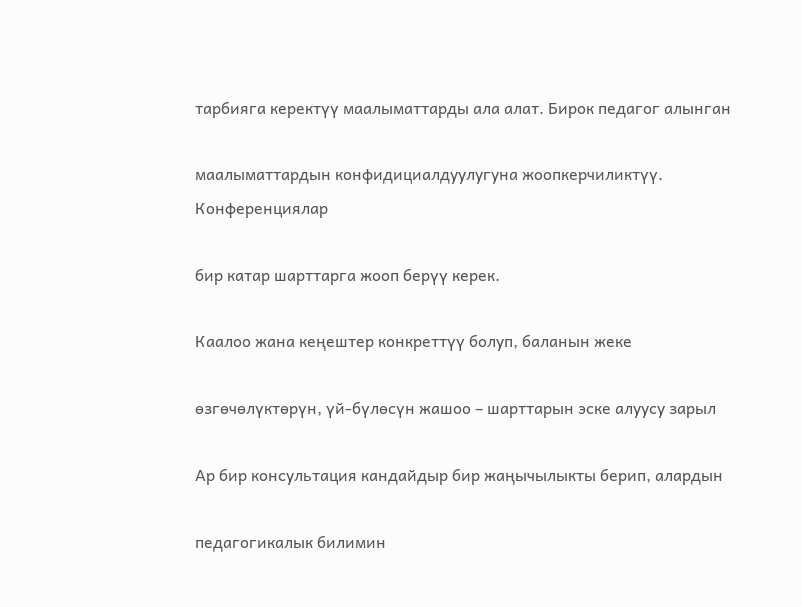тарбияга керектүү маалыматтарды ала алат. Бирок педагог алынган

маалыматтардын конфидициалдуулугуна жоопкерчиликтүү. Конференциялар

бир катар шарттарга жооп берүү керек.

Каалоо жана кеңештер конкреттүү болуп, баланын жеке

өзгөчөлүктөрүн, үй-бүлөсүн жашоо – шарттарын эске алуусу зарыл

Ар бир консультация кандайдыр бир жаңычылыкты берип, алардын

педагогикалык билимин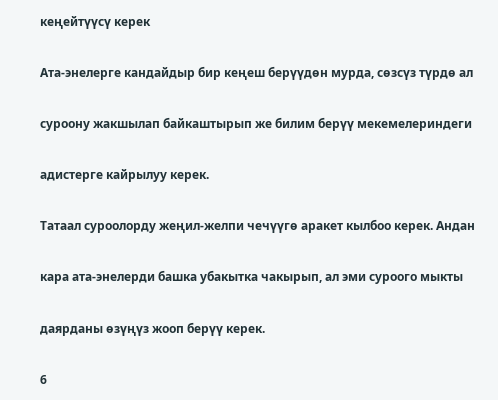кеңейтүүсү керек

Ата-энелерге кандайдыр бир кеңеш берүүдөн мурда, сөзсүз түрдө ал

суроону жакшылап байкаштырып же билим берүү мекемелериндеги

адистерге кайрылуу керек.

Татаал суроолорду жеңил-желпи чечүүгө аракет кылбоо керек. Андан

кара ата-энелерди башка убакытка чакырып, ал эми суроого мыкты

даярданы өзүңүз жооп берүү керек.

6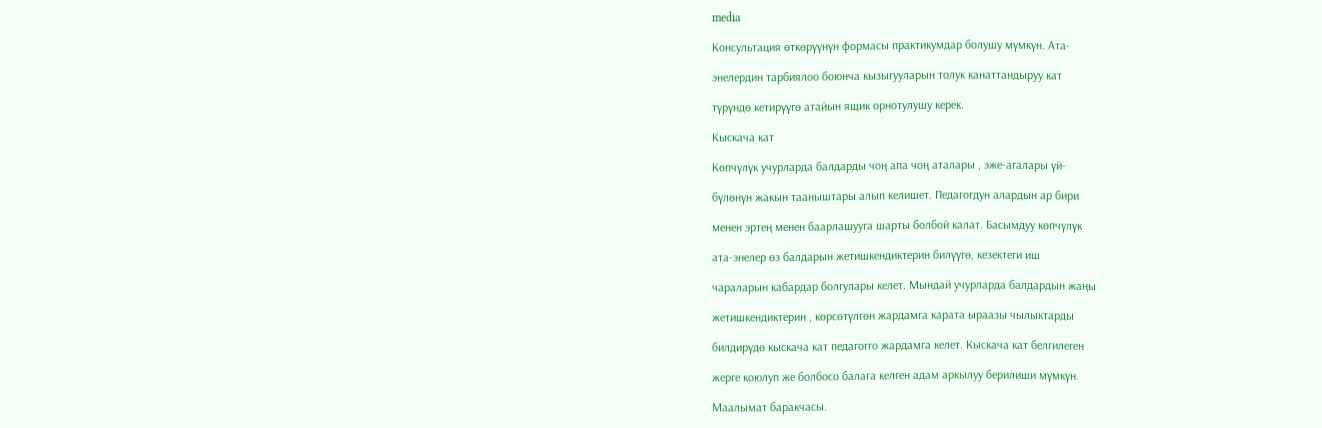media

Консультация өткөрүүнүн формасы практикумдар болушу мүмкүн. Ата-

энелердин тарбиялоо боюнча кызыгууларын толук канаттандыруу кат

түрүндө кетирүүгө атайын ящик орнотулушу керек.

Кыскача кат

Көпчүлүк учурларда балдарды чоң апа чоң аталары , эже-агалары үй-

бүлөнүн жакын тааныштары алып келишет. Педагогдун алардын ар бири

менен эртең менен баарлашууга шарты болбой калат. Басымдуу көпчүлүк

ата-энелер өз балдарын жетишкендиктерин билүүгө, кезектеги иш

чараларын кабардар болгулары келет. Мындай учурларда балдардын жаңы

жетишкендиктерин , көрсөтүлгөн жардамга карата ыраазы чылыктарды

билдирүдө кыскача кат педагогго жардамга келет. Кыскача кат белгилеген

жерге коюлуп же болбосо балага келген адам аркылуу берилиши мүмкүн.

Маалымат баракчасы.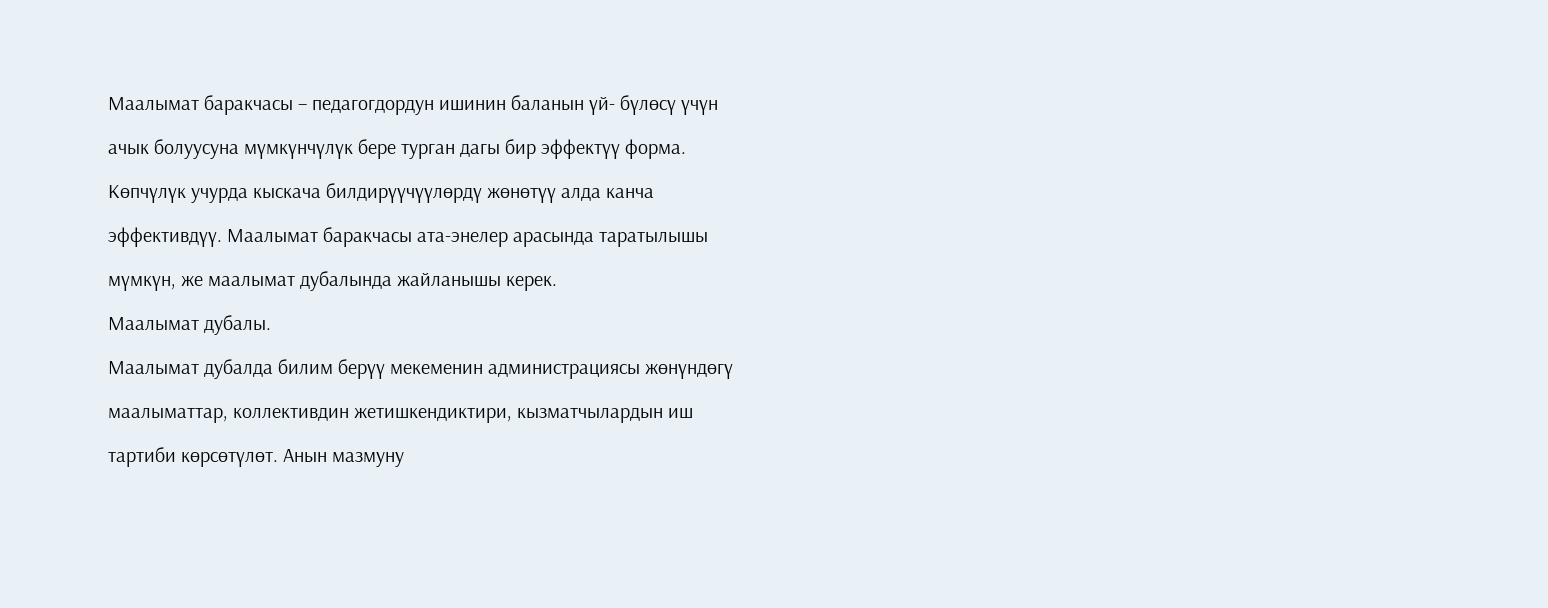Маалымат баракчасы – педагогдордун ишинин баланын үй- бүлөсү үчүн

ачык болуусуна мүмкүнчүлүк бере турган дагы бир эффектүү форма.

Көпчүлүк учурда кыскача билдирүүчүүлөрдү жөнөтүү алда канча

эффективдүү. Маалымат баракчасы ата-энелер арасында таратылышы

мүмкүн, же маалымат дубалында жайланышы керек.

Маалымат дубалы.

Маалымат дубалда билим берүү мекеменин администрациясы жөнүндөгү

маалыматтар, коллективдин жетишкендиктири, кызматчылардын иш

тартиби көрсөтүлөт. Анын мазмуну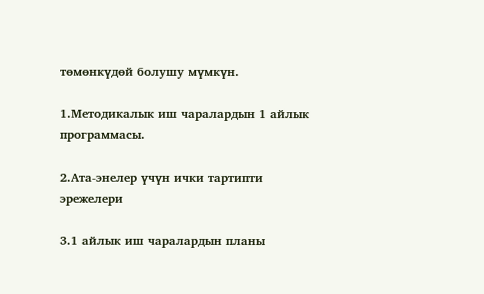төмөнкүдөй болушу мүмкүн.

1.Методикалык иш чаралардын 1 айлык программасы.

2.Ата-энелер үчүн ички тартипти эрежелери

3.1 айлык иш чаралардын планы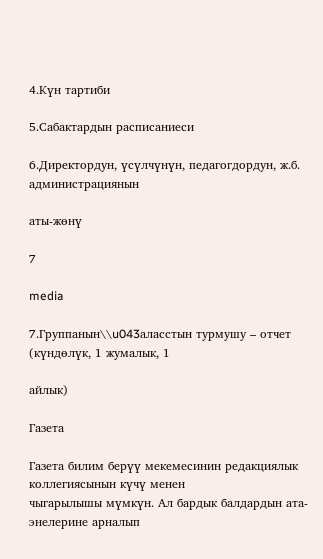4.Күн тартиби

5.Сабактардын расписаниеси

6.Директордун, үсүлчүнүн, педагогдордун, ж.б. администрациянын

аты-жөнү

7

media

7.Группанын\\u043aласстын турмушу – отчет (күндөлүк, 1 жумалык, 1

айлык)

Газета

Газета билим берүү мекемесинин редакциялык коллегиясынын күчү менен
чыгарылышы мүмкүн. Ал бардык балдардын ата-энелерине арналып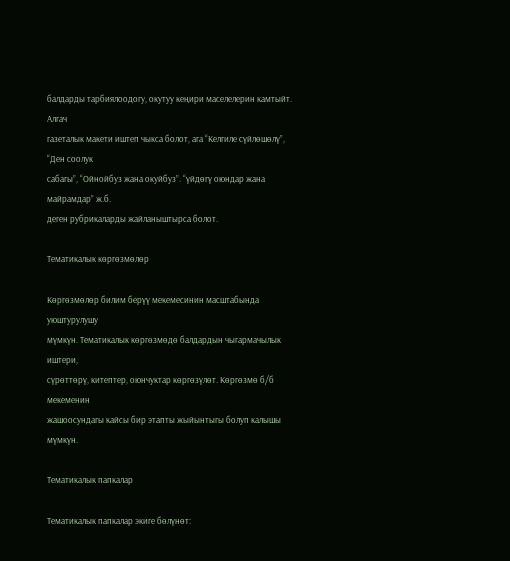балдарды тарбиялоодогу, окутуу кеңири маселелерин камтыйт. Алгач
газеталык макети иштеп чыкса болот, ага “Келгиле сүйлөшөлү”, “Ден соолук
сабагы”, “Ойнойбуз жана окуйбуз”. “үйдөгү оюндар жана майрамдар” ж.б.
деген рубрикаларды жайланыштырса болот.

Тематикалык көргөзмөлөр

Көргөзмөлөр билим берүү мекемесинин масштабында уюштурулушу
мүмкүн. Тематикалык көргөзмөдө балдардын чыгармачылык иштери,
сүрөттөрү, китептер, оюнчуктар көргөзүлөт. Көргөзмө б/б мекеменин
жашоосундагы кайсы бир этапты жыйынтыгы болуп калышы мүмкүн.

Тематикалык папкалар

Тематикалык папкалар экиге бөлүнөт: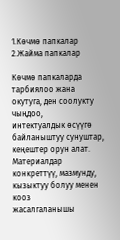1.Көчмө папкалар
2.Жайма папкалар

Көчмө папкаларда тарбиялоо жана окутуга, ден соолукту чыңдоо,
интектуалдык өсүүгө байланыштуу сунуштар, кеңештер орун алат.
Материалдар конкреттүү, мазмунду, кызыктуу болуу менен кооз
жасалгаланышы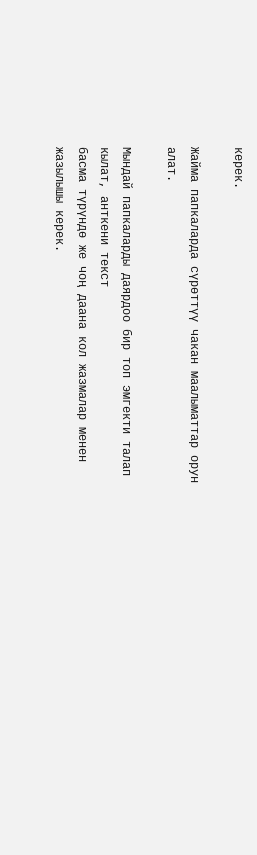керек.

Жайма папкаларда сүрөттүү чакан маалыматтар орун алат.

Мындай папкаларды даярдоо бир топ эмгекти талап кылат, анткени текст
басма түрүндө же чоң даана кол жазмалар менен жазылышы керек.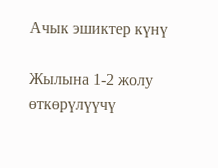Ачык эшиктер күнү

Жылына 1-2 жолу өткөрүлүүчү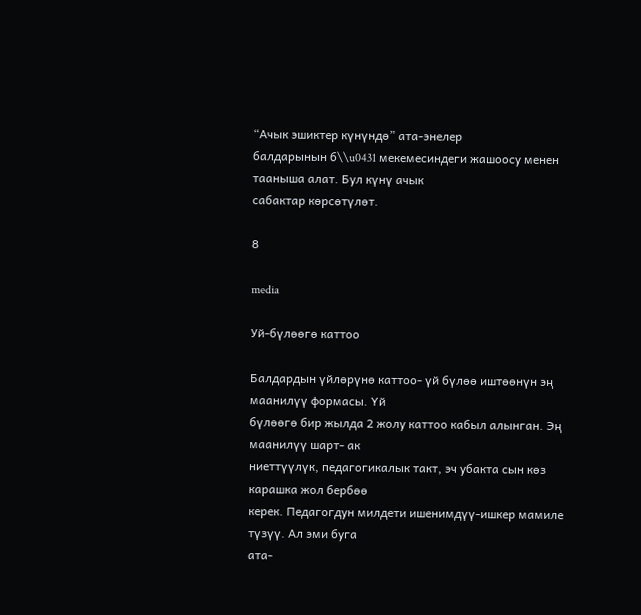“Ачык эшиктер күнүндө” ата-энелер
балдарынын б\\u0431 мекемесиндеги жашоосу менен тааныша алат. Бул күнү ачык
сабактар көрсөтүлөт.

8

media

Уй-бүлөөгө каттоо

Балдардын үйлөрүнө каттоо- үй бүлөө иштөөнүн эң маанилүү формасы. Үй
бүлөөгө бир жылда 2 жолу каттоо кабыл алынган. Эң маанилүү шарт- ак
ниеттүүлүк, педагогикалык такт, эч убакта сын көз карашка жол бербөө
керек. Педагогдун милдети ишенимдүү-ишкер мамиле түзүү. Ал эми буга
ата-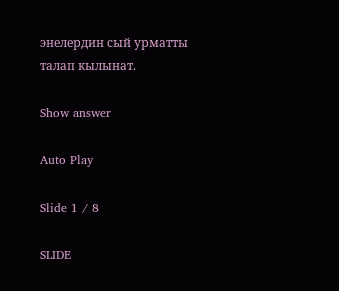энелердин сый урматты талап кылынат.

Show answer

Auto Play

Slide 1 / 8

SLIDE